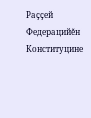Раççей Федерацийĕн Конституцине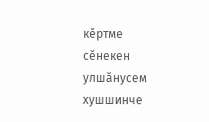кĕртме сĕнекен улшăнусем хушшинче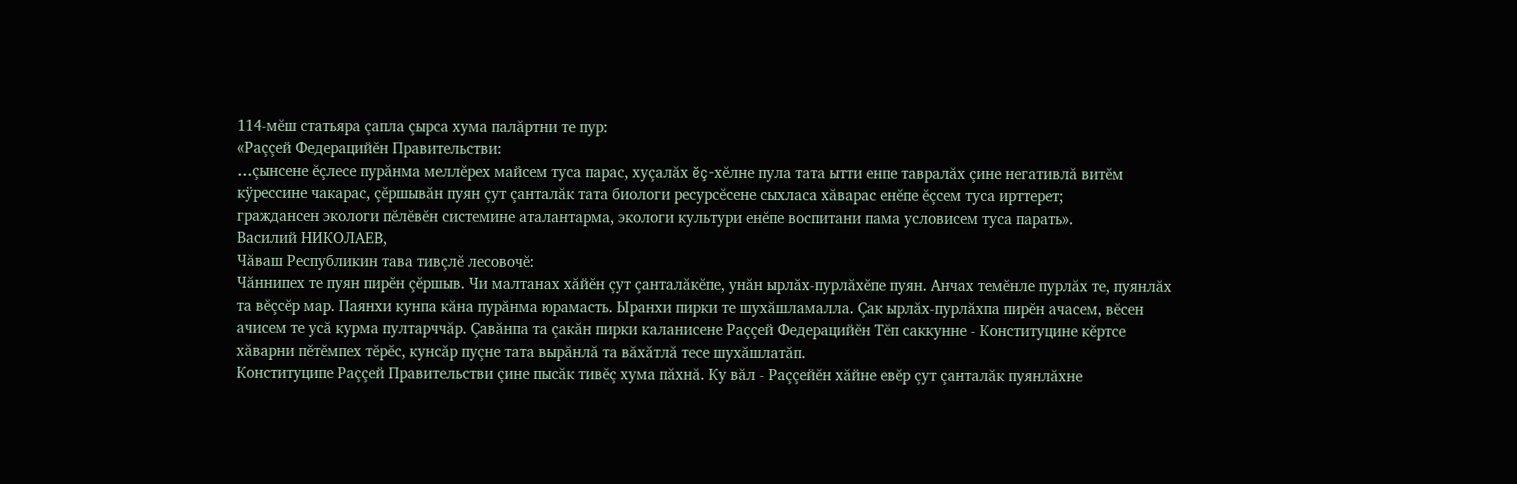114-мĕш статьяра çапла çырса хума палăртни те пур:
«Раççей Федерацийĕн Правительстви:
...çынсене ĕçлесе пурăнма меллĕрех майсем туса парас, хуçалăх ĕç-хĕлне пула тата ытти енпе тавралăх çине негативлă витĕм кÿрессине чакарас, çĕршывăн пуян çут çанталăк тата биологи ресурсĕсене сыхласа хăварас енĕпе ĕçсем туса ирттерет;
граждансен экологи пĕлĕвĕн системине аталантарма, экологи культури енĕпе воспитани пама условисем туса парать».
Василий НИКОЛАЕВ,
Чăваш Республикин тава тивçлĕ лесовочĕ:
Чăннипех те пуян пирĕн çĕршыв. Чи малтанах хăйĕн çут çанталăкĕпе, унăн ырлăх-пурлăхĕпе пуян. Анчах темĕнле пурлăх те, пуянлăх та вĕçсĕр мар. Паянхи кунпа кăна пурăнма юрамасть. Ыранхи пирки те шухăшламалла. Çак ырлăх-пурлăхпа пирĕн ачасем, вĕсен ачисем те усă курма пултарччăр. Çавăнпа та çакăн пирки каланисене Раççей Федерацийĕн Тĕп саккунне - Конституцине кĕртсе хăварни пĕтĕмпех тĕрĕс, кунсăр пуçне тата вырăнлă та вăхăтлă тесе шухăшлатăп.
Конституципе Раççей Правительстви çине пысăк тивĕç хума пăхнă. Ку вăл - Раççейĕн хăйне евĕр çут çанталăк пуянлăхне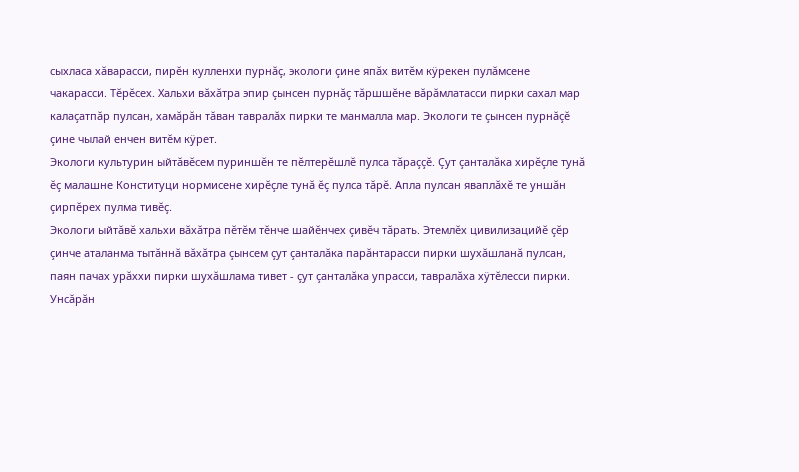сыхласа хăварасси, пирĕн кулленхи пурнăç, экологи çине япăх витĕм кÿрекен пулăмсене чакарасси. Тĕрĕсех. Хальхи вăхăтра эпир çынсен пурнăç тăршшĕне вăрăмлатасси пирки сахал мар калаçатпăр пулсан, хамăрăн тăван тавралăх пирки те манмалла мар. Экологи те çынсен пурнăçĕ çине чылай енчен витĕм кÿрет.
Экологи культурин ыйтăвĕсем пуриншĕн те пĕлтерĕшлĕ пулса тăраççĕ. Çут çанталăка хирĕçле тунă ĕç малашне Конституци нормисене хирĕçле тунă ĕç пулса тăрĕ. Апла пулсан яваплăхĕ те уншăн çирпĕрех пулма тивĕç.
Экологи ыйтăвĕ хальхи вăхăтра пĕтĕм тĕнче шайĕнчех çивĕч тăрать. Этемлĕх цивилизацийĕ çĕр çинче аталанма тытăннă вăхăтра çынсем çут çанталăка парăнтарасси пирки шухăшланă пулсан, паян пачах урăххи пирки шухăшлама тивет - çут çанталăка упрасси, тавралăха хÿтĕлесси пирки. Унсăрăн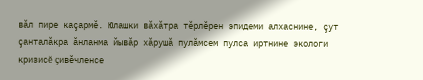вăл пире каçармĕ. Юлашки вăхăтра тĕрлĕрен эпидеми алхаснине, çут çанталăкра ăнланма йывăр хăрушă пулăмсем пулса иртнине экологи кризисĕ çивĕчленсе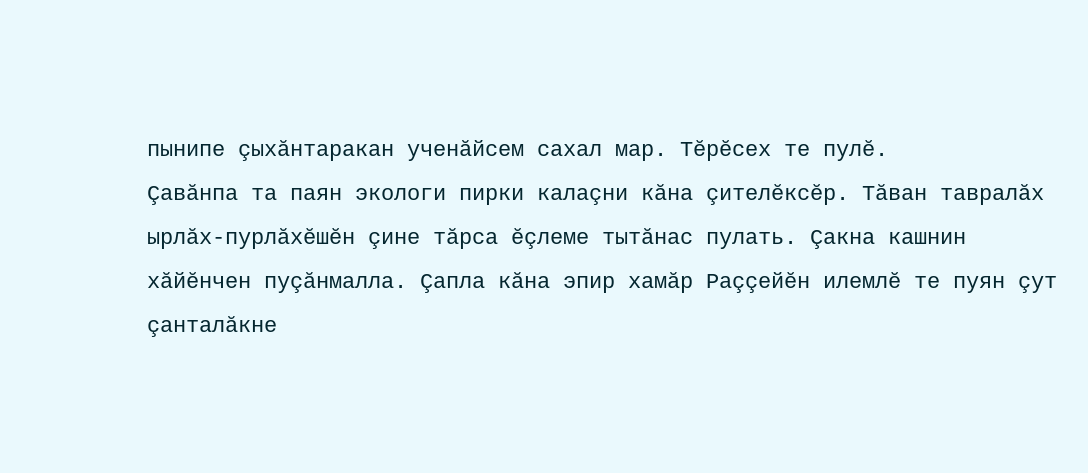пынипе çыхăнтаракан ученăйсем сахал мар. Тĕрĕсех те пулĕ.
Çавăнпа та паян экологи пирки калаçни кăна çителĕксĕр. Тăван тавралăх ырлăх-пурлăхĕшĕн çине тăрса ĕçлеме тытăнас пулать. Çакна кашнин хăйĕнчен пуçăнмалла. Çапла кăна эпир хамăр Раççейĕн илемлĕ те пуян çут çанталăкне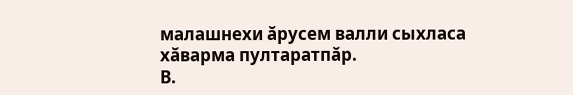малашнехи ăрусем валли сыхласа хăварма пултаратпăр.
В.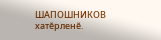ШАПОШНИКОВ хатĕрленĕ.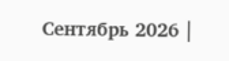Сентябрь 2026 |